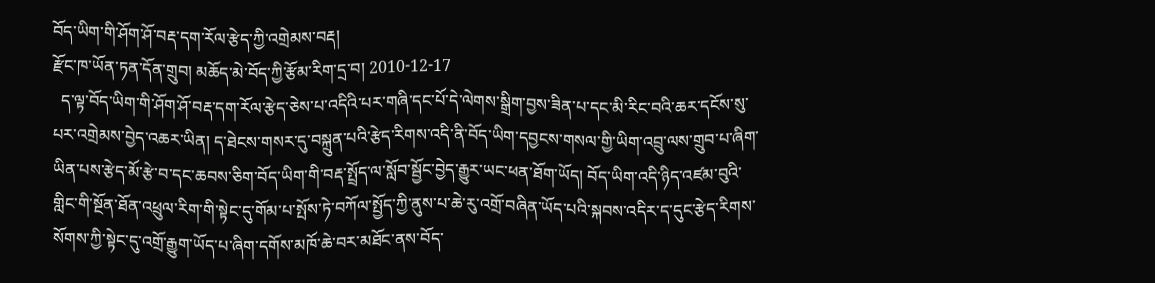བོད་ཡིག་གི་ཤོག་ཤོ་བརྡ་དག་རོལ་རྩེད་ཀྱི་འགྲེམས་བརྡ།
རྫོང་ཁ་ཡོན་ཏན་དོན་གྲུབ། མཆོད་མེ་བོད་ཀྱི་རྩོམ་རིག་དྲ་བ། 2010-12-17
  ད་ལྟ་བོད་ཡིག་གི་ཤོག་ཤོ་བརྡ་དག་རོལ་རྩེད་ཅེས་པ་འདིའི་པར་གཞི་དང་པོ་དེ་ལེགས་སྒྲིག་བྱས་ཟིན་པ་དང་མི་རིང་བའི་ཆར་དངོས་སུ་པར་འགྲེམས་བྱེད་འཆར་ཡིན། ད་ཐེངས་གསར་དུ་བསྐྲུན་པའི་རྩེད་རིགས་འདི་ནི་བོད་ཡིག་དབྱངས་གསལ་གྱི་ཡིག་འབྲུ་ལས་གྲུབ་པ་ཞིག་ཡིན་པས་རྩེད་མོ་རྩེ་བ་དང་ཆབས་ཅིག་བོད་ཡིག་གི་བརྡ་སྤྲོད་ལ་སློབ་སྦྱོང་བྱེད་རྒྱུར་ཡང་ཕན་ཐོག་ཡོད། བོད་ཡིག་འདི་ཉིད་འཛམ་བུའི་གླིང་གི་སྔོན་ཐོན་འཕྲུལ་རིག་གི་སྟེང་དུ་གོམ་པ་སྤོས་ཏེ་བཀོལ་སྤྱོད་ཀྱི་ནུས་པ་ཆེ་རུ་འགྲོ་བཞིན་ཡོད་པའི་སྐབས་འདིར་ད་དུང་རྩེད་རིགས་སོགས་ཀྱི་སྟེང་དུ་འགྲོ་རྒྱུག་ཡོད་པ་ཞིག་དགོས་མཁོ་ཆེ་བར་མཐོང་ནས་བོད་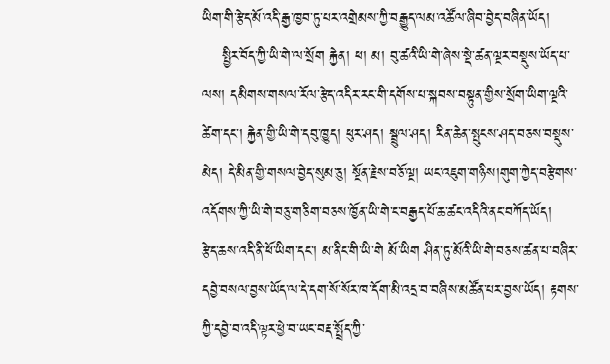ཡིག་གི་རྩེད་མོ་འདི་རྒྱ་ཁྱབ་ཏུ་པར་འགྲེམས་ཀྱི་བརྒྱུད་ལམ་འཚོལ་ཞིབ་བྱེད་བཞིན་ཡོད།
    སྤྱིར་བོད་ཀྱི་ཡི་གེ་ལ་སྲོག རྐྱེན། ཕ། མ། བུ་ཚའི་ཡི་གེ་ཞེས་སྡེ་ཚན་ལྔར་བསྡུས་ཡོད་པ་ལས། དམིགས་གསལ་རོལ་རྩེད་འདིར་རང་གི་དགོས་པ་སྐབས་བསྟུན་གྱིས་སྲོག་ཡིག་ལྔའི་ཚེག་དང་། རྐྱེན་གྱི་ཡི་གེ་དབུ་ཁྱུད། ཕུར་ཤད། སྦྲུལ་ཤད། རིན་ཆེན་སྤུངས་ཤད་བཅས་བསྡུས་མེད། དེ་མིན་གྱི་གསལ་བྱེད་སུམ་ཅུ། སྔོན་རྗེས་བཅོ་ལྔ། ཡང་འཇུག་གཉིས།གུག་ཀྱེད་བརྩེགས་འདོགས་ཀྱི་ཡི་གེ་བཅུ་གཅིག་བཅས་ཁྱོན་ཡི་གེ་ང་བརྒྱད་པོ་ཆ་ཚང་འདིའི་ནང་བཀོད་ཡོད།
རྩེད་ཆས་འདི་ནི་ཕོ་ཡིག་དང་། མ་ནིང་གི་ཡི་གེ མོ་ཡིག ཤིན་ཏུ་མོའི་ཡི་གེ་བཅས་ཚན་པ་བཞིར་དབྱེ་བསལ་བྱས་ཡོད་ལ་དེ་དག་སོ་སོར་ཁ་དོག་མི་འདྲ་བ་བཞིས་མཚོན་པར་བྱས་ཡོད། རྟགས་ཀྱི་དབྱེ་བ་འདི་ལྟར་ཕྱེ་བ་ཡང་བརྡ་སྤྲོད་ཀྱི་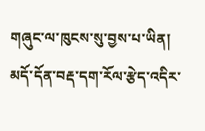གཞུང་ལ་ཁུངས་སུ་བྱས་པ་ཡིན། མདོ་དོན་བརྡ་དག་རོལ་རྩེད་འདིར་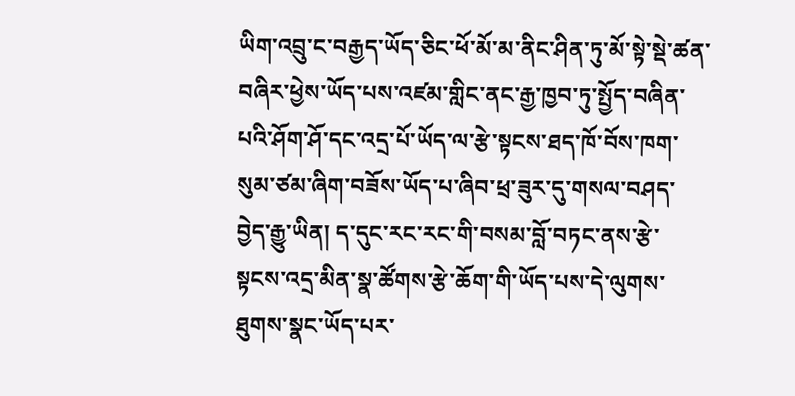ཡིག་འབྲུ་ང་བརྒྱད་ཡོད་ཅིང་ཕོ་མོ་མ་ནིང་ཤིན་ཏུ་མོ་སྟེ་སྡེ་ཚན་བཞིར་ཕྱེས་ཡོད་པས་འཛམ་གླིང་ནང་རྒྱ་ཁྱབ་ཏུ་སྤྱོད་བཞིན་པའི་ཤོག་ཤོ་དང་འདྲ་པོ་ཡོད་ལ་རྩེ་སྟངས་ཐད་ཁོ་བོས་ཁག་སུམ་ཙམ་ཞིག་བཟོས་ཡོད་པ་ཞིབ་ཕྲ་ཟུར་དུ་གསལ་བཤད་བྱེད་རྒྱུ་ཡིན། ད་དུང་རང་རང་གི་བསམ་བློ་བཏང་ནས་རྩེ་སྟངས་འདྲ་མིན་སྣ་ཚོགས་རྩེ་ཆོག་གི་ཡོད་པས་དེ་ལུགས་ཐུགས་སྣང་ཡོད་པར་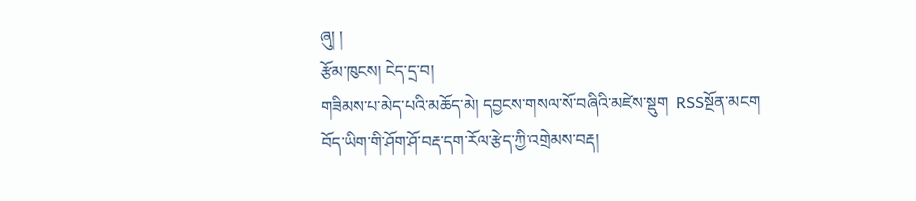ཞུ། །
རྩོམ་ཁུངས། ངེད་དྲ་བ།
གཟིམས་པ་མེད་པའི་མཆོད་མེ། དབྱངས་གསལ་སོ་བཞིའི་མཛེས་སྡུག  RSSསྔོན་མངག
བོད་ཡིག་གི་ཤོག་ཤོ་བརྡ་དག་རོལ་རྩེད་ཀྱི་འགྲེམས་བརྡ།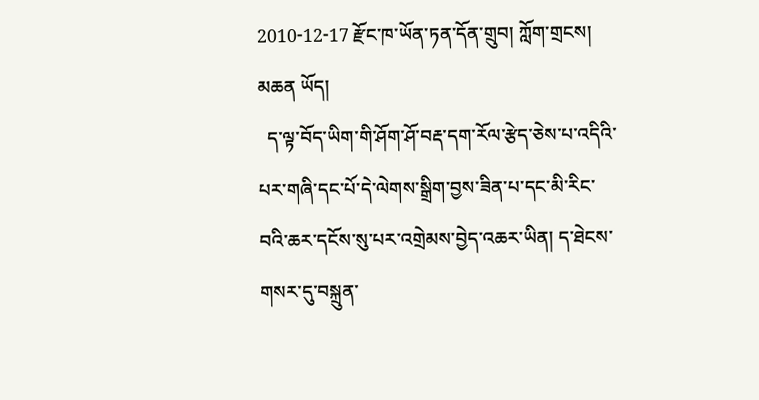2010-12-17 རྫོང་ཁ་ཡོན་ཏན་དོན་གྲུབ། ཀློག་གྲངས། མཆན ཡོད།
  ད་ལྟ་བོད་ཡིག་གི་ཤོག་ཤོ་བརྡ་དག་རོལ་རྩེད་ཅེས་པ་འདིའི་པར་གཞི་དང་པོ་དེ་ལེགས་སྒྲིག་བྱས་ཟིན་པ་དང་མི་རིང་བའི་ཆར་དངོས་སུ་པར་འགྲེམས་བྱེད་འཆར་ཡིན། ད་ཐེངས་གསར་དུ་བསྐྲུན་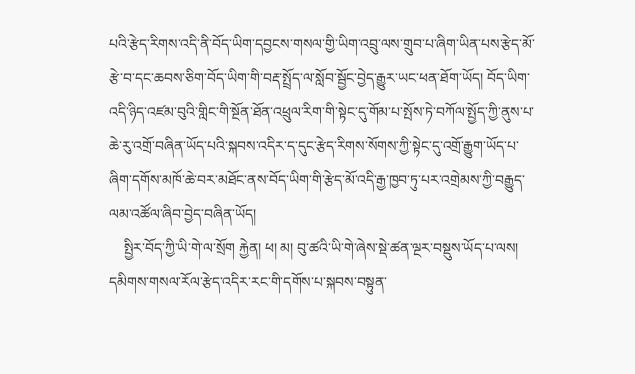པའི་རྩེད་རིགས་འདི་ནི་བོད་ཡིག་དབྱངས་གསལ་གྱི་ཡིག་འབྲུ་ལས་གྲུབ་པ་ཞིག་ཡིན་པས་རྩེད་མོ་རྩེ་བ་དང་ཆབས་ཅིག་བོད་ཡིག་གི་བརྡ་སྤྲོད་ལ་སློབ་སྦྱོང་བྱེད་རྒྱུར་ཡང་ཕན་ཐོག་ཡོད། བོད་ཡིག་འདི་ཉིད་འཛམ་བུའི་གླིང་གི་སྔོན་ཐོན་འཕྲུལ་རིག་གི་སྟེང་དུ་གོམ་པ་སྤོས་ཏེ་བཀོལ་སྤྱོད་ཀྱི་ནུས་པ་ཆེ་རུ་འགྲོ་བཞིན་ཡོད་པའི་སྐབས་འདིར་ད་དུང་རྩེད་རིགས་སོགས་ཀྱི་སྟེང་དུ་འགྲོ་རྒྱུག་ཡོད་པ་ཞིག་དགོས་མཁོ་ཆེ་བར་མཐོང་ནས་བོད་ཡིག་གི་རྩེད་མོ་འདི་རྒྱ་ཁྱབ་ཏུ་པར་འགྲེམས་ཀྱི་བརྒྱུད་ལམ་འཚོལ་ཞིབ་བྱེད་བཞིན་ཡོད།
    སྤྱིར་བོད་ཀྱི་ཡི་གེ་ལ་སྲོག རྐྱེན། ཕ། མ། བུ་ཚའི་ཡི་གེ་ཞེས་སྡེ་ཚན་ལྔར་བསྡུས་ཡོད་པ་ལས། དམིགས་གསལ་རོལ་རྩེད་འདིར་རང་གི་དགོས་པ་སྐབས་བསྟུན་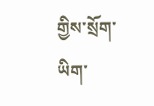གྱིས་སྲོག་ཡིག་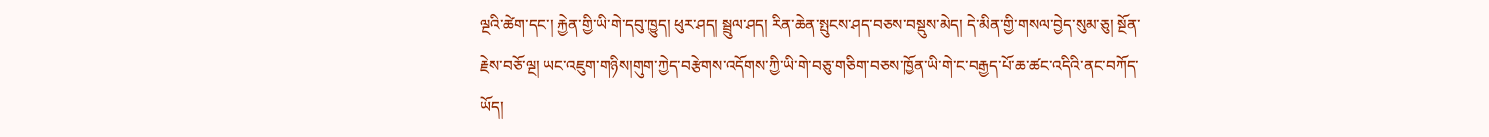ལྔའི་ཚེག་དང་། རྐྱེན་གྱི་ཡི་གེ་དབུ་ཁྱུད། ཕུར་ཤད། སྦྲུལ་ཤད། རིན་ཆེན་སྤུངས་ཤད་བཅས་བསྡུས་མེད། དེ་མིན་གྱི་གསལ་བྱེད་སུམ་ཅུ། སྔོན་རྗེས་བཅོ་ལྔ། ཡང་འཇུག་གཉིས།གུག་ཀྱེད་བརྩེགས་འདོགས་ཀྱི་ཡི་གེ་བཅུ་གཅིག་བཅས་ཁྱོན་ཡི་གེ་ང་བརྒྱད་པོ་ཆ་ཚང་འདིའི་ནང་བཀོད་ཡོད།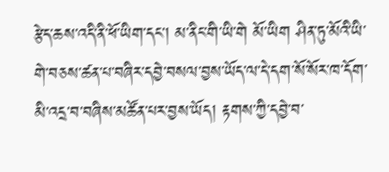རྩེད་ཆས་འདི་ནི་ཕོ་ཡིག་དང་། མ་ནིང་གི་ཡི་གེ མོ་ཡིག ཤིན་ཏུ་མོའི་ཡི་གེ་བཅས་ཚན་པ་བཞིར་དབྱེ་བསལ་བྱས་ཡོད་ལ་དེ་དག་སོ་སོར་ཁ་དོག་མི་འདྲ་བ་བཞིས་མཚོན་པར་བྱས་ཡོད། རྟགས་ཀྱི་དབྱེ་བ་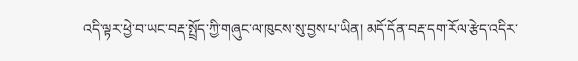འདི་ལྟར་ཕྱེ་བ་ཡང་བརྡ་སྤྲོད་ཀྱི་གཞུང་ལ་ཁུངས་སུ་བྱས་པ་ཡིན། མདོ་དོན་བརྡ་དག་རོལ་རྩེད་འདིར་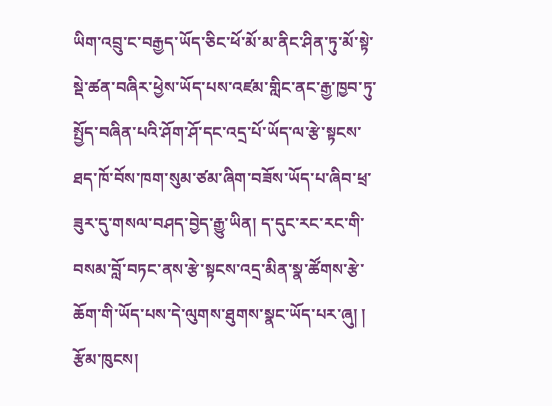ཡིག་འབྲུ་ང་བརྒྱད་ཡོད་ཅིང་ཕོ་མོ་མ་ནིང་ཤིན་ཏུ་མོ་སྟེ་སྡེ་ཚན་བཞིར་ཕྱེས་ཡོད་པས་འཛམ་གླིང་ནང་རྒྱ་ཁྱབ་ཏུ་སྤྱོད་བཞིན་པའི་ཤོག་ཤོ་དང་འདྲ་པོ་ཡོད་ལ་རྩེ་སྟངས་ཐད་ཁོ་བོས་ཁག་སུམ་ཙམ་ཞིག་བཟོས་ཡོད་པ་ཞིབ་ཕྲ་ཟུར་དུ་གསལ་བཤད་བྱེད་རྒྱུ་ཡིན། ད་དུང་རང་རང་གི་བསམ་བློ་བཏང་ནས་རྩེ་སྟངས་འདྲ་མིན་སྣ་ཚོགས་རྩེ་ཆོག་གི་ཡོད་པས་དེ་ལུགས་ཐུགས་སྣང་ཡོད་པར་ཞུ། །
རྩོམ་ཁུངས།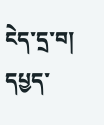ངེད་དྲ་བ།
དཔྱད་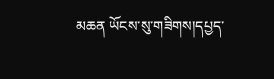མཆན ཡོངས་སུ་གཟིགས།དཔྱད་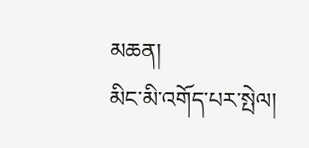མཆན།
མིང་མི་འགོད་པར་སྤེལ།